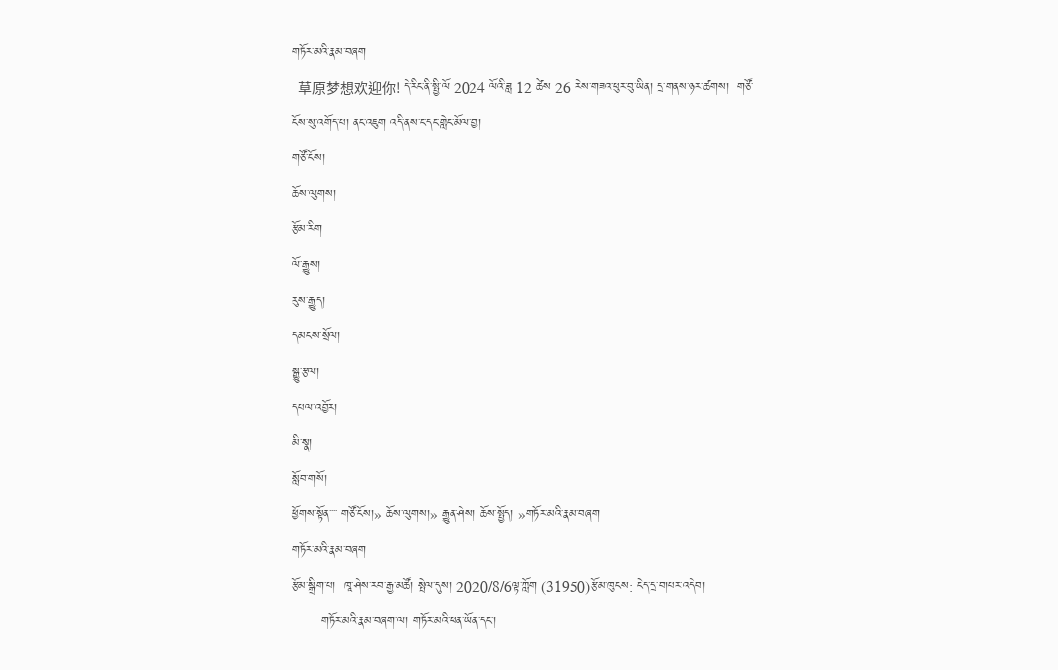གཏོར་མའི་རྣམ་བཞག
  草原梦想欢迎你! དེ་རིང་ནི་སྤྱི་ལོ 2024 ལོའི་ཟླ 12 ཚེས 26 རེས་གཟའ་ཕུར་བུ་ཡིན། དྲ་གནས་ཉར་ཚགས།  གཙོ་ངོས་སུ་འགོད་པ། ནང་འཇུག འདི་ནས་ང་དང་གླེང་མོལ་བྱ།
གཙོ་ངོས།
ཆོས་ལུགས།
རྩོམ་རིག
ལོ་རྒྱུས།
རུས་རྒྱུད།
དམངས་སྲོལ།
སྒྱུ་རྩལ།
དཔལ་འབྱོར།
མི་སྣ།
སློབ་གསོ།
ཕྱོགས་སྟོན་་་་ གཙོ་ངོས།» ཆོས་ལུགས།» རྒྱུན་ཤེས། ཆོས་སྤྱོད། »གཏོར་མའི་རྣམ་བཞག
གཏོར་མའི་རྣམ་བཞག
རྩོམ་སྒྲིག་པ།  ཁཱ་ཤེས་རབ་རྒྱ་མཚོ། སྤེལ་དུས། 2020/8/6ལྟ་ཀློག (31950)རྩོམ་ཁུངས: ངེད་དྲ་བ།པར་འདེབ།
       གཏོར་མའི་རྣམ་བཞག་ལ། གཏོར་མའི་ཕན་ཡོན་དང་།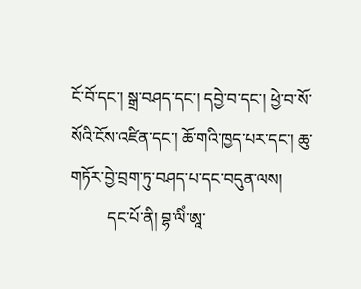ངོ་བོ་དང་། སྒྲ་བཤད་དང་། དབྱེ་བ་དང་། ཕྱེ་བ་སོ་སོའི་ངོས་འཛིན་དང་། ཆོ་གའི་ཁྱད་པར་དང་། ཆུ་གཏོར་བྱེ་བྲག་ཏུ་བཤད་པ་དང་བདུན་ལས།
         དང་པོ་ནི། བྷ་ལིཾ་ཨཱ་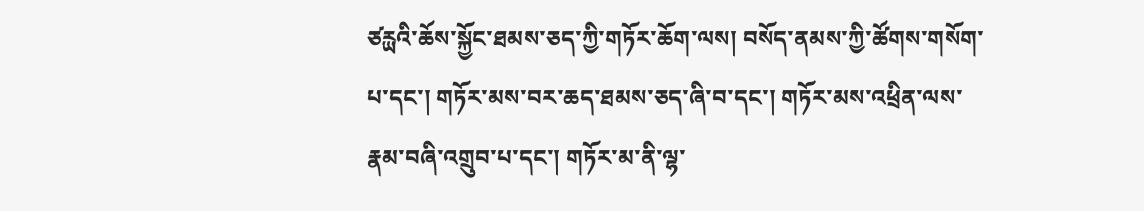ཙརྻའི་ཆོས་སྐྱོང་ཐམས་ཅད་ཀྱི་གཏོར་ཆོག་ལས། བསོད་ནམས་ཀྱི་ཚོགས་གསོག་པ་དང་། གཏོར་མས་བར་ཆད་ཐམས་ཅད་ཞི་བ་དང་། གཏོར་མས་འཕྲིན་ལས་རྣམ་བཞི་འགྲུབ་པ་དང་། གཏོར་མ་ནི་ལྷ་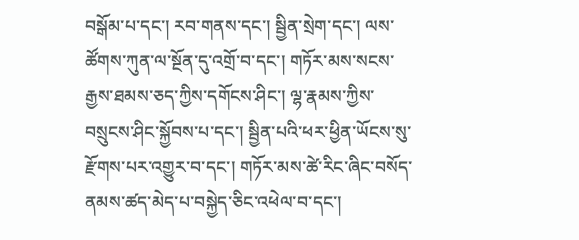བསྒོམ་པ་དང་། རབ་གནས་དང་། སྦྱིན་སྲེག་དང་། ལས་ཚོགས་ཀུན་ལ་སྔོན་དུ་འགྲོ་བ་དང་། གཏོར་མས་སངས་རྒྱས་ཐམས་ཅད་ཀྱིས་དགོངས་ཤིང་། ལྷ་རྣམས་ཀྱིས་བསྲུངས་ཤིང་སྐྱོབས་པ་དང་། སྦྱིན་པའི་ཕར་ཕྱིན་ཡོངས་སུ་རྫོགས་པར་འགྱུར་བ་དང་། གཏོར་མས་ཚེ་རིང་ཞིང་བསོད་ནམས་ཚད་མེད་པ་བསྐྱེད་ཅིང་འཕེལ་བ་དང་།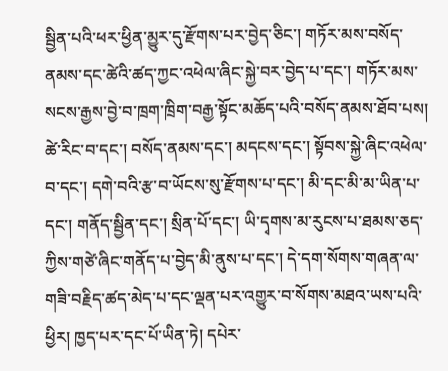སྦྱིན་པའི་ཕར་ཕྱིན་མྱུར་དུ་རྫོགས་པར་བྱེད་ཅིང་། གཏོར་མས་བསོད་ནམས་དང་ཚེའི་ཚད་ཀྱང་འཕེལ་ཞིང་སྐྱེ་བར་བྱེད་པ་དང་། གཏོར་མས་སངས་རྒྱས་བྱེ་བ་ཁྲག་ཁྲིག་བརྒྱ་སྟོང་མཆོད་པའི་བསོད་ནམས་ཐོབ་པས། ཚེ་རིང་བ་དང་། བསོད་ནམས་དང་། མདངས་དང་། སྟོབས་སྐྱེ་ཞིང་འཕེལ་བ་དང་། དགེ་བའི་རྩ་བ་ཡོངས་སུ་རྫོགས་པ་དང་། མི་དང་མི་མ་ཡིན་པ་དང་། གནོད་སྦྱིན་དང་། སྲིན་པོ་དང་། ཡི་དྭགས་མ་རུངས་པ་ཐམས་ཅད་ཀྱིས་གཙེ་ཞིང་གནོད་པ་བྱེད་མི་ནུས་པ་དང་། དེ་དག་སོགས་གཞན་ལ་གཟི་བརྗིད་ཚད་མེད་པ་དང་ལྡན་པར་འགྱུར་བ་སོགས་མཐའ་ཡས་པའི་ཕྱིར། ཁྱད་པར་དང་པོ་ཡིན་ཏེ། དཔེར་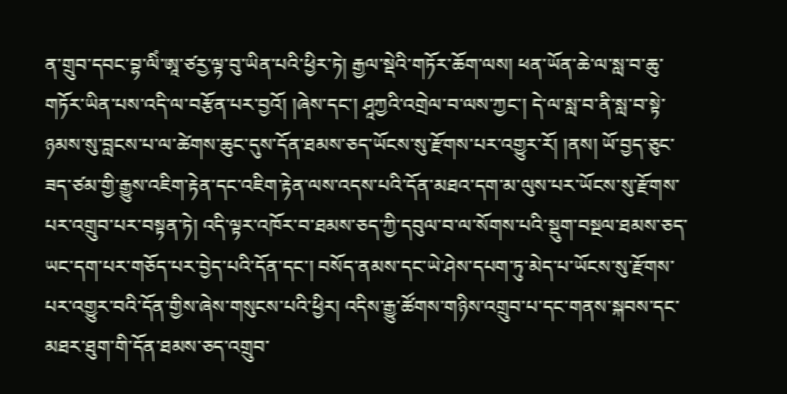ན་གྲུབ་དབང་བྷ་ལིཾ་ཨཱ་ཙརྱ་ལྟ་བུ་ཡིན་པའི་ཕྱིར་ཏེ། རྒྱལ་སྡེའི་གཏོར་ཆོག་ལས། ཕན་ཡོན་ཆེ་ལ་སླ་བ་ཆུ་གཏོར་ཡིན་པས་འདི་ལ་བརྩོན་པར་བྱའོ། །ཞེས་དང་། ཤཱཀྱའི་འགྲེལ་བ་ལས་ཀྱང་། དེ་ལ་སླ་བ་ནི་སླ་བ་སྟེ་ཉམས་སུ་བླངས་པ་ལ་ཚེགས་ཆུང་དུས་དོན་ཐམས་ཅད་ཡོངས་སུ་རྫོགས་པར་འགྱུར་རོ། །ནས། ཡོ་བྱད་ཅུང་ཟད་ཙམ་གྱི་རྒྱུས་འཇིག་རྟེན་དང་འཇིག་རྟེན་ལས་འདས་པའི་དོན་མཐའ་དག་མ་ལུས་པར་ཡོངས་སུ་རྫོགས་པར་འགྲུབ་པར་བསྟན་ཏེ། འདི་ལྟར་འཁོར་བ་ཐམས་ཅད་ཀྱི་དབུལ་བ་ལ་སོགས་པའི་སྡུག་བསྔལ་ཐམས་ཅད་ཡང་དག་པར་གཅོད་པར་བྱེད་པའི་དོན་དང་། བསོད་ནམས་དང་ཡེ་ཤེས་དཔག་ཏུ་མེད་པ་ཡོངས་སུ་རྫོགས་པར་འགྱུར་བའི་དོན་གྱིས་ཞེས་གསུངས་པའི་ཕྱིར། འདིས་རྒྱུ་ཚོགས་གཉིས་འགྲུབ་པ་དང་གནས་སྐབས་དང་མཐར་ཐུག་གི་དོན་ཐམས་ཅད་འགྲུབ་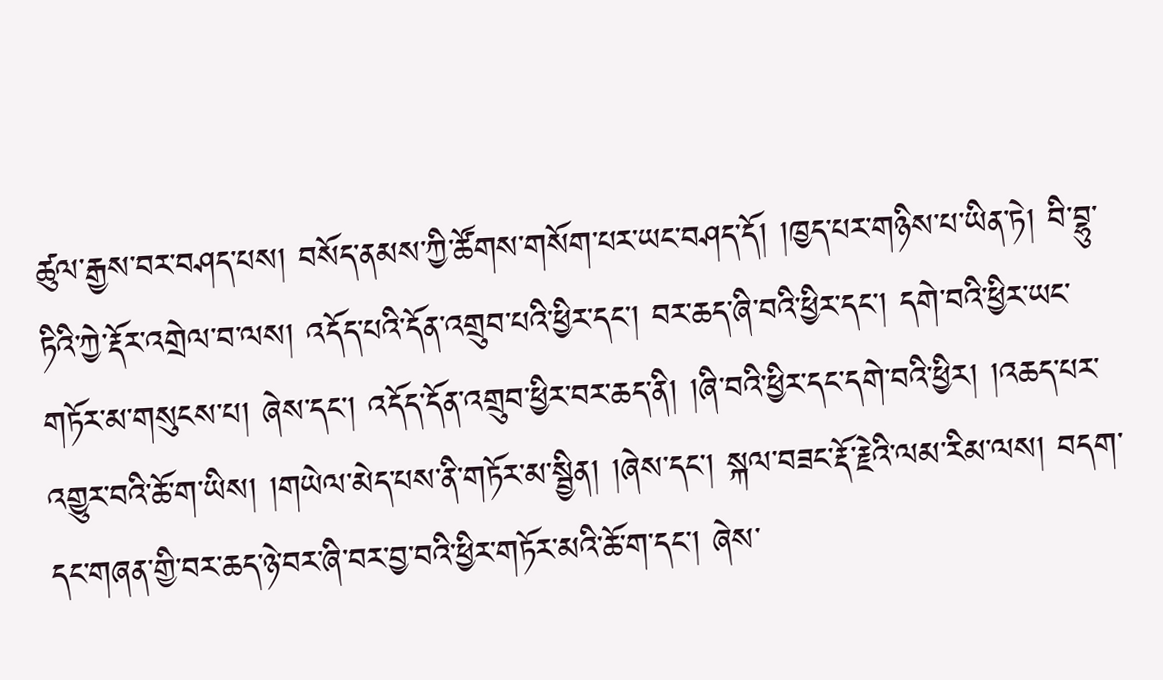ཚུལ་རྒྱས་བར་བཤད་པས། བསོད་ནམས་ཀྱི་ཚོགས་གསོག་པར་ཡང་བཤད་དོ། །ཁྱད་པར་གཉིས་པ་ཡིན་ཏེ། བི་བྷུ་ཏིའི་ཀྱེ་རྡོར་འགྲེལ་བ་ལས། འདོད་པའི་དོན་འགྲུབ་པའི་ཕྱིར་དང་། བར་ཆད་ཞི་བའི་ཕྱིར་དང་། དགེ་བའི་ཕྱིར་ཡང་གཏོར་མ་གསུངས་པ། ཞེས་དང་། འདོད་དོན་འགྲུབ་ཕྱིར་བར་ཆད་ནི། །ཞི་བའི་ཕྱིར་དང་དགེ་བའི་ཕྱིར། །འཆད་པར་འགྱུར་བའི་ཆོ་ག་ཡིས། །གཡེལ་མེད་པས་ནི་གཏོར་མ་སྦྱིན། །ཞེས་དང་། སྐལ་བཟང་རྡོ་རྗེའི་ལམ་རིམ་ལས། བདག་དང་གཞན་གྱི་བར་ཆད་ཉེ་བར་ཞི་བར་བྱ་བའི་ཕྱིར་གཏོར་མའི་ཆོ་ག་དང་། ཞེས་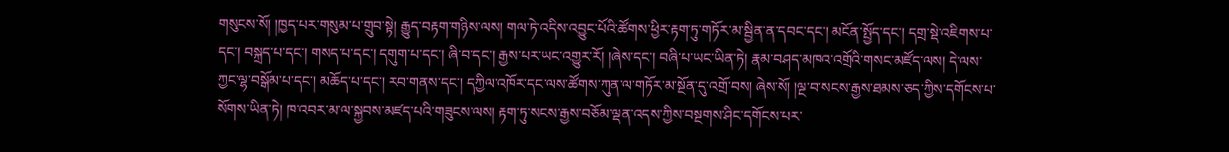གསུངས་སོ། །ཁྱད་པར་གསུམ་པ་གྲུབ་སྟེ། རྒྱུད་བརྟག་གཉིས་ལས། གལ་ཏེ་འདིས་འབྱུང་པོའི་ཚོགས་ཕྱིར་རྟག་ཏུ་གཏོར་མ་སྦྱིན་ན་དབང་དང་། མངོན་སྤྱོད་དང་། དགྲ་སྡེ་འཇིགས་པ་དང་། བསྐྲད་པ་དང་། གསད་པ་དང་། དགུག་པ་དང་། ཞི་བ་དང་། རྒྱས་པར་ཡང་འགྱུར་རོ། །ཞེས་དང་། བཞི་པ་ཡང་ཡིན་ཏེ། རྣམ་བཤད་མཁའ་འགྲོའི་གསང་མཛོད་ལས། དེ་ལས་ཀྱང་ལྷ་བསྒོམ་པ་དང་། མཆོད་པ་དང་། རབ་གནས་དང་། དཀྱིལ་འཁོར་དང་ལས་ཚོགས་ཀུན་ལ་གཏོར་མ་སྔོན་དུ་འགྲོ་བས། ཞེས་སོ། །ལྔ་བ་སངས་རྒྱས་ཐམས་ཅད་ཀྱིས་དགོངས་པ་སོགས་ཡིན་ཏེ། ཁ་འབར་མ་ལ་སྐྱབས་མཛད་པའི་གཟུངས་ལས། རྟག་ཏུ་སངས་རྒྱས་བཅོམ་ལྡན་འདས་ཀྱིས་བསྔགས་ཤིང་དགོངས་པར་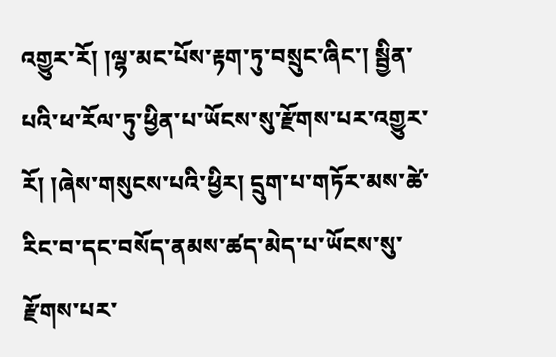འགྱུར་རོ། །ལྷ་མང་པོས་རྟག་ཏུ་བསྲུང་ཞིང་། སྦྱིན་པའི་ཕ་རོལ་ཏུ་ཕྱིན་པ་ཡོངས་སུ་རྫོགས་པར་འགྱུར་རོ། །ཞེས་གསུངས་པའི་ཕྱིར། དྲུག་པ་གཏོར་མས་ཚེ་རིང་བ་དང་བསོད་ནམས་ཚད་མེད་པ་ཡོངས་སུ་རྫོགས་པར་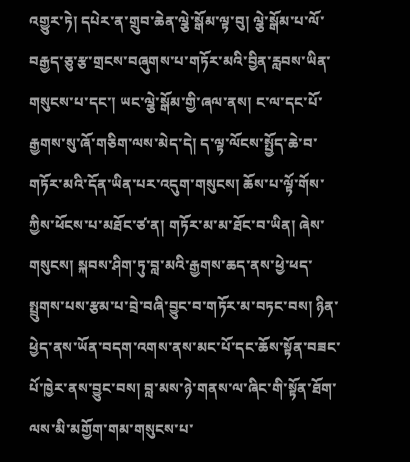འགྱུར་ཏེ། དཔེར་ན་གྲུབ་ཆེན་ལྕེ་སྒོམ་ལྟ་བུ། ལྕེ་སྒོམ་པ་ལོ་བརྒྱད་ཅུ་རྩ་གྲངས་བཞུགས་པ་གཏོར་མའི་བྱིན་རླབས་ཡིན་གསུངས་པ་དང་། ཡང་ལྕེ་སྒོམ་གྱི་ཞལ་ནས། ང་ལ་དང་པོ་རྒྱགས་སུ་ཞོ་གཅིག་ལས་མེད་དེ། ད་ལྟ་ལོངས་སྤྱོད་ཆེ་བ་གཏོར་མའི་དོན་ཡིན་པར་འདུག་གསུངས། ཆོས་པ་ལྟོ་གོས་ཀྱིས་ཕོངས་པ་མཐོང་ཙ་ན། གཏོར་མ་མ་ཐོང་བ་ཡིན། ཞེས་གསུངས། སྐབས་ཤིག་ཏུ་བླ་མའི་རྒྱགས་ཆད་ནས་ཕྱེ་ཕད་སྤྲུགས་པས་རྩམ་པ་བྲེ་བཞི་བྱུང་བ་གཏོར་མ་བཏང་བས། ཉིན་ཕྱེད་ནས་ཡོན་བདག་འགས་ནས་མང་པོ་དང་ཆོས་སྟོན་བཟང་པོ་ཁྱེར་ནས་བྱུང་བས། བླ་མས་ཉེ་གནས་ལ་ཞིང་གི་སྟོན་ཐོག་ལས་མི་མགྱོག་གམ་གསུངས་པ་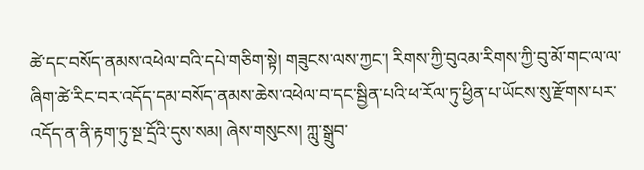ཚེ་དང་བསོད་ནམས་འཕེལ་བའི་དཔེ་གཅིག་སྟེ། གཟུངས་ལས་ཀྱང་། རིགས་ཀྱི་བུའམ་རིགས་ཀྱི་བུ་མོ་གང་ལ་ལ་ཞིག་ཚེ་རིང་བར་འདོད་དམ་བསོད་ནམས་ཆེས་འཕེལ་བ་དང་སྦྱིན་པའི་ཕ་རོལ་ཏུ་ཕྱིན་པ་ཡོངས་སུ་རྫོགས་པར་འདོད་ན་ནི་རྟག་ཏུ་སྔ་དྲོའི་དུས་སམ། ཞེས་གསུངས། ཀླུ་སྒྲུབ་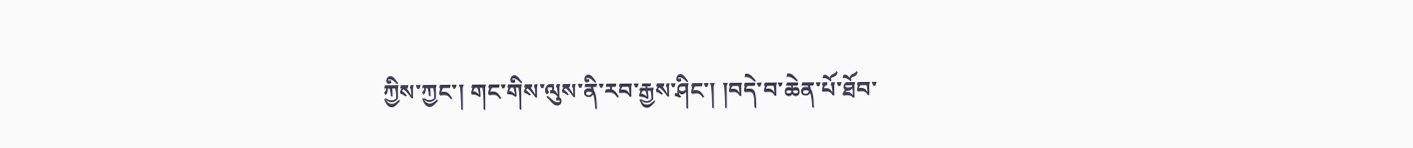ཀྱིས་ཀྱང་། གང་གིས་ལུས་ནི་རབ་རྒྱས་ཤིང་། །བདེ་བ་ཆེན་པོ་ཐོབ་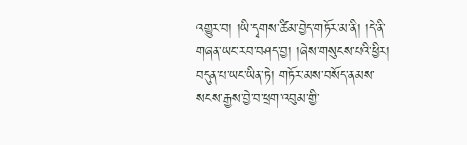འགྱུར་བ། །ཡི་དྭགས་ཚིམ་བྱེད་གཏོར་མ་ནི། །དེ་ནི་གཞན་ཡང་རབ་བཤད་བྱ། །ཞེས་གསུངས་པའི་ཕྱིར། བདུན་པ་ཡང་ཡིན་ཏེ། གཏོར་མས་བསོད་ནམས་སངས་རྒྱས་བྱེ་བ་ཕྲག་འབུམ་གྱི་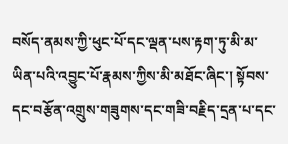བསོད་ནམས་ཀྱི་ཕུང་པོ་དང་ལྡན་པས་རྟག་ཏུ་མི་མ་ཡིན་པའི་འབྱུང་པོ་རྣམས་ཀྱིས་མི་མཐོང་ཞིང་། སྟོབས་དང་བརྩོན་འགྲུས་གཟུགས་དང་གཟི་བརྗིད་དྲན་པ་དང་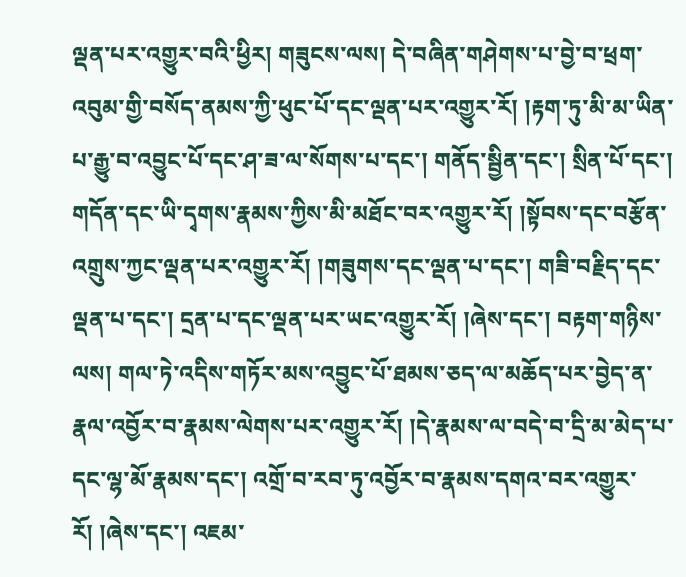ལྡན་པར་འགྱུར་བའི་ཕྱིར། གཟུངས་ལས། དེ་བཞིན་གཤེགས་པ་བྱེ་བ་ཕྲག་འབུམ་གྱི་བསོད་ནམས་ཀྱི་ཕུང་པོ་དང་ལྡན་པར་འགྱུར་རོ། །རྟག་ཏུ་མི་མ་ཡིན་པ་རྒྱུ་བ་འབྱུང་པོ་དང་ཤ་ཟ་ལ་སོགས་པ་དང་། གནོད་སྦྱིན་དང་། སྲིན་པོ་དང་། གདོན་དང་ཡི་དྭགས་རྣམས་ཀྱིས་མི་མཐོང་བར་འགྱུར་རོ། །སྟོབས་དང་བརྩོན་འགྲུས་ཀྱང་ལྡན་པར་འགྱུར་རོ། །གཟུགས་དང་ལྡན་པ་དང་། གཟི་བརྗིད་དང་ལྡན་པ་དང་། དྲན་པ་དང་ལྡན་པར་ཡང་འགྱུར་རོ། །ཞེས་དང་། བརྟག་གཉིས་ལས། གལ་ཏེ་འདིས་གཏོར་མས་འབྱུང་པོ་ཐམས་ཅད་ལ་མཆོད་པར་བྱེད་ན་རྣལ་འབྱོར་བ་རྣམས་ལེགས་པར་འགྱུར་རོ། །དེ་རྣམས་ལ་བདེ་བ་དྲི་མ་མེད་པ་དང་ལྷ་མོ་རྣམས་དང་། འགྲོ་བ་རབ་ཏུ་འབྱོར་བ་རྣམས་དགའ་བར་འགྱུར་རོ། །ཞེས་དང་། འཇམ་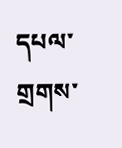དཔལ་གྲགས་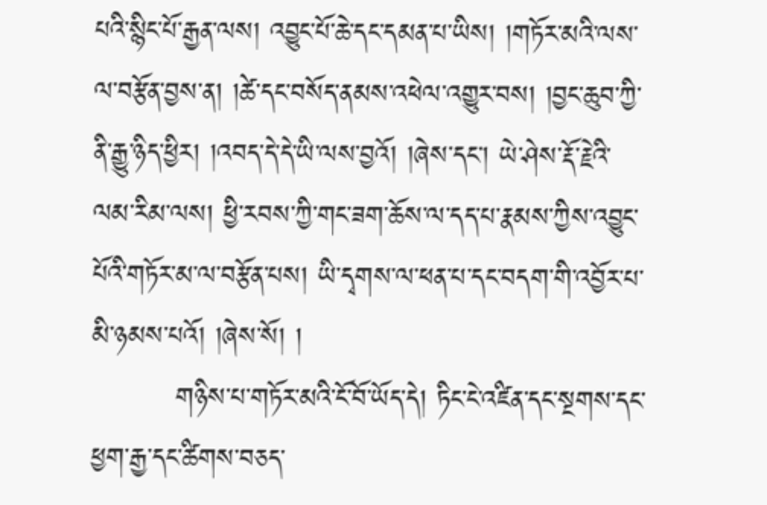པའི་སྙིང་པོ་རྒྱན་ལས། འབྱུང་པོ་ཆེ་དང་དམན་པ་ཡིས། །གཏོར་མའི་ལས་ལ་བརྩོན་བྱས་ན། །ཚེ་དང་བསོད་ནམས་འཕེལ་འགྱུར་བས། །བྱང་ཆུབ་ཀྱི་ནི་རྒྱུ་ཉིད་ཕྱིར། །འབད་དེ་དེ་ཡི་ལས་བྱའོ། །ཞེས་དང་། ཡེ་ཤེས་རྡོ་རྗེའི་ལམ་རིམ་ལས། ཕྱི་རབས་ཀྱི་གང་ཟག་ཆོས་ལ་དད་པ་རྣམས་ཀྱིས་འབྱུང་པོའི་གཏོར་མ་ལ་བརྩོན་པས། ཡི་དྭགས་ལ་ཕན་པ་དང་བདག་གི་འབྱོར་པ་མི་ཉམས་པའོ། །ཞེས་སོ། །
         གཉིས་པ་གཏོར་མའི་ངོ་བོ་ཡོད་དེ། ཏིང་ངེ་འཛིན་དང་སྔགས་དང་ཕྱག་རྒྱ་དང་ཚིགས་བཅད་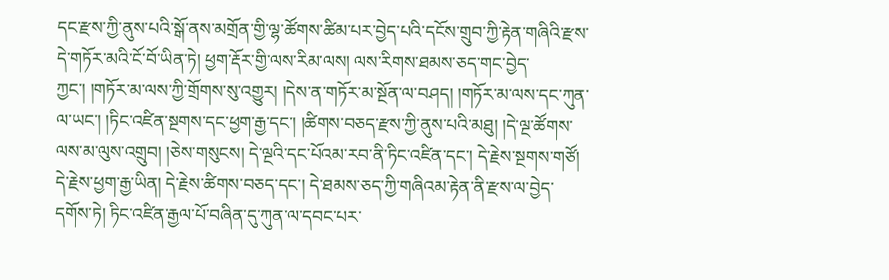དང་རྫས་ཀྱི་ནུས་པའི་སྒོ་ནས་མགྲོན་གྱི་ལྷ་ཚོགས་ཚིམ་པར་བྱེད་པའི་དངོས་གྲུབ་ཀྱི་རྟེན་གཞིའི་རྫས་དེ་གཏོར་མའི་ངོ་བོ་ཡིན་ཏེ། ཕྱག་རྡོར་གྱི་ལས་རིམ་ལས། ལས་རིགས་ཐམས་ཅད་གང་བྱེད་ཀྱང་། །གཏོར་མ་ལས་ཀྱི་གྲོགས་སུ་འགྱུར། །དེས་ན་གཏོར་མ་སྔོན་ལ་བཤད། །གཏོར་མ་ལས་དང་ཀུན་ལ་ཡང་། །ཏིང་འཛིན་སྔགས་དང་ཕྱག་རྒྱ་དང་། །ཚིགས་བཅད་རྫས་ཀྱི་ནུས་པའི་མཐུ། །དེ་ལྔ་ཚོགས་ལས་མ་ལུས་འགྲུབ། །ཅེས་གསུངས། དེ་ལྔའི་དང་པོའམ་རབ་ནི་ཏིང་འཛིན་དང་། དེ་རྗེས་སྔགས་གཙོ། དེ་རྗེས་ཕྱག་རྒྱ་ཡིན། དེ་རྗེས་ཚིགས་བཅད་དང་། དེ་ཐམས་ཅད་ཀྱི་གཞིའམ་རྟེན་ནི་རྫས་ལ་བྱེད་དགོས་ཏེ། ཏིང་འཛིན་རྒྱལ་པོ་བཞིན་དུ་ཀུན་ལ་དབང་པར་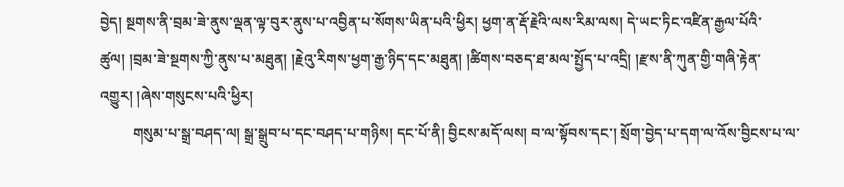བྱེད། སྔགས་ནི་བྲམ་ཟེ་ནུས་ལྡན་ལྟ་བུར་ནུས་པ་འབྱིན་པ་སོགས་ཡིན་པའི་ཕྱིར། ཕྱག་ན་རྡོ་རྗེའི་ལས་རིམ་ལས། དེ་ཡང་ཏིང་འཛིན་རྒྱལ་པོའི་ཚུལ། །བྲམ་ཟེ་སྔགས་ཀྱི་ནུས་པ་མཐུན། །རྗེའུ་རིགས་ཕྱག་རྒྱ་ཉིད་དང་མཐུན། །ཚིགས་བཅད་ཐ་མལ་སྤྱོད་པ་འདྲི། །རྫས་ནི་ཀུན་གྱི་གཞི་རྟེན་འགྱུར། །ཞེས་གསུངས་པའི་ཕྱིར།
         གསུམ་པ་སྒྲ་བཤད་ལ། སྒྲ་སྒྲུབ་པ་དང་བཤད་པ་གཉིས། དང་པོ་ནི། བྱིངས་མདོ་ལས། བ་ལ་སྟོབས་དང་། སྲོག་བྱེད་པ་དག་ལ་འོས་བྱིངས་པ་ལ་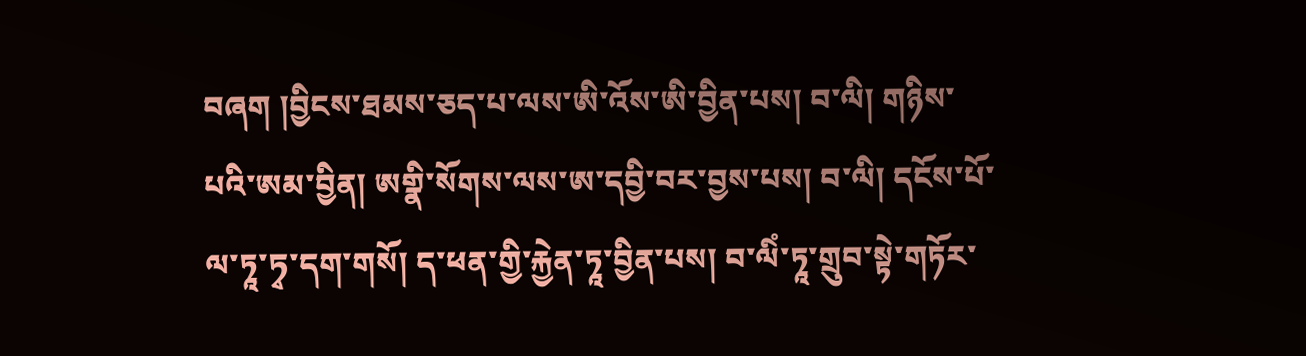བཞག །བྱིངས་ཐམས་ཅད་པ་ལས་ཨི་འོས་ཨི་བྱིན་པས། བ་ལི། གཉིས་པའི་ཨམ་བྱིན། ཨགྣི་སོགས་ལས་ཨ་དབྱི་བར་བྱས་པས། བ་ལི། དངོས་པོ་ལ་ཏཱ་ཏྭ་དག་གསོ། ད་ཕན་གྱི་རྐྱེན་ཏཱ་བྱིན་པས། བ་ལིཾ་ཏཱ་གྲུབ་སྟེ་གཏོར་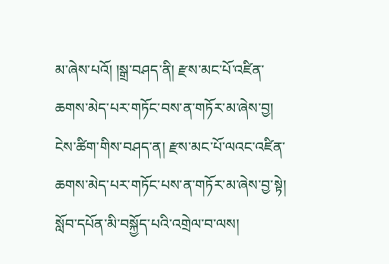མ་ཞེས་པའོ། །སྒྲ་བཤད་ནི། རྫས་མང་པོ་འཛིན་ཆགས་མེད་པར་གཏོང་བས་ན་གཏོར་མ་ཞེས་བྱ། ངེས་ཚིག་གིས་བཤད་ན། རྫས་མང་པོ་ལའང་འཛིན་ཆགས་མེད་པར་གཏོང་པས་ན་གཏོར་མ་ཞེས་བྱ་སྟེ། སློབ་དཔོན་མི་བསྐྱོད་པའི་འགྲེལ་བ་ལས།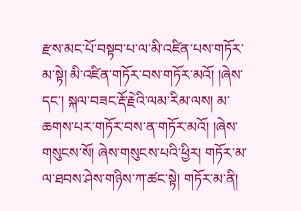རྫས་མང་པོ་བསྟབ་པ་ལ་མི་འཛིན་པས་གཏོར་མ་སྟེ། མི་འཛིན་གཏོར་བས་གཏོར་མའོ། །ཞེས་དང་། སྐལ་བཟང་རྡོ་རྗེའི་ལམ་རིམ་ལས། མ་ཆགས་པར་གཏོར་བས་ན་གཏོར་མའོ། །ཞེས་གསུངས་སོ། ཞེས་གསུངས་པའི་ཕྱིར། གཏོར་མ་ལ་ཐབས་ཤེས་གཉིས་ཀ་ཚང་སྟེ། གཏོར་མ་ནི།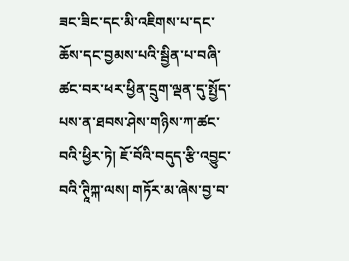ཟང་ཟིང་དང་མི་འཇིགས་པ་དང་ཆོས་དང་བྱམས་པའི་སྦྱིན་པ་བཞི་ཚང་བར་ཕར་ཕྱིན་དྲུག་ལྡན་དུ་སྤྱོད་པས་ན་ཐབས་ཤེས་གཉིས་ཀ་ཚང་བའི་ཕྱིར་ཏེ། ཇོ་བོའི་བདུད་རྩི་འབྱུང་བའི་ཊཱིཀྐ་ལས། གཏོར་མ་ཞེས་བྱ་བ་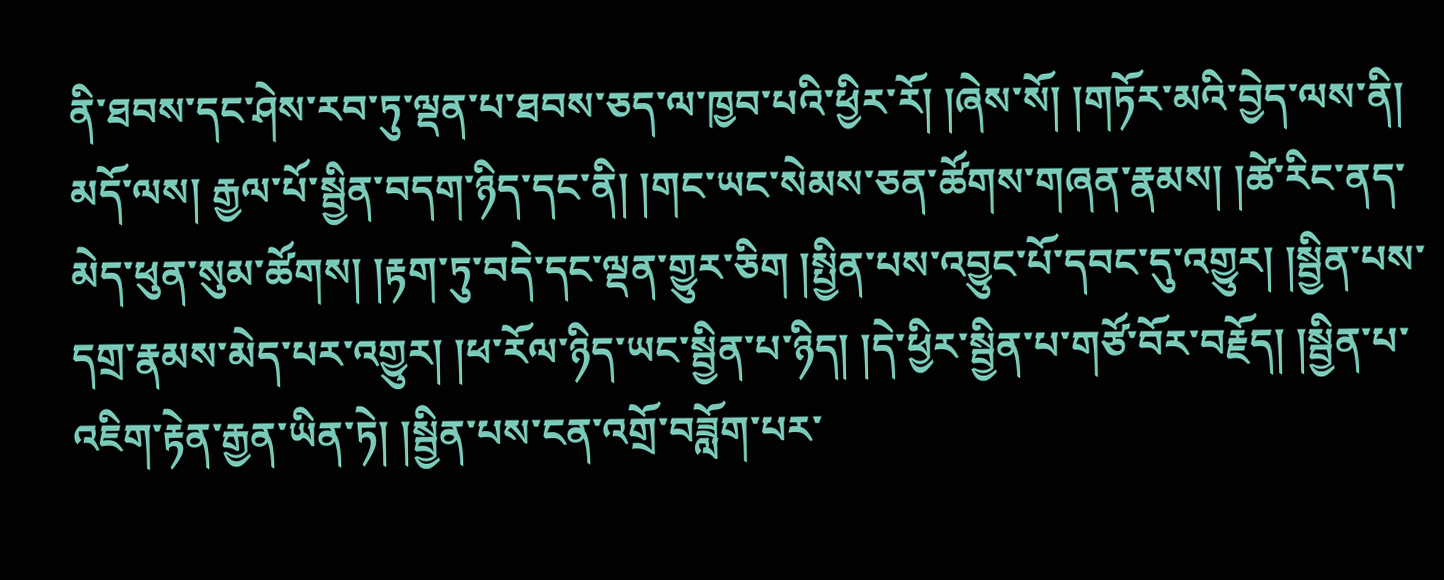ནི་ཐབས་དང་ཤེས་རབ་ཏུ་ལྡན་པ་ཐབས་ཅད་ལ་ཁྱབ་པའི་ཕྱིར་རོ། །ཞེས་སོ། །གཏོར་མའི་བྱེད་ལས་ནི། མདོ་ལས། རྒྱལ་པོ་སྦྱིན་བདག་ཉིད་དང་ནི། །གང་ཡང་སེམས་ཅན་ཚོགས་གཞན་རྣམས། །ཚེ་རིང་ནད་མེད་ཕུན་སུམ་ཚོགས། །རྟག་ཏུ་བདེ་དང་ལྡན་གྱུར་ཅིག །སྤྱིན་པས་འབྱུང་པོ་དབང་དུ་འགྱུར། །སྦྱིན་པས་དགྲ་རྣམས་མེད་པར་འགྱུར། །ཕ་རོལ་ཉིད་ཡང་སྦྱིན་པ་ཉིད། །དེ་ཕྱིར་སྦྱིན་པ་གཙོ་བོར་བརྗོད། །སྦྱིན་པ་འཇིག་རྟེན་རྒྱན་ཡིན་ཏེ། །སྦྱིན་པས་ངན་འགྲོ་བཟློག་པར་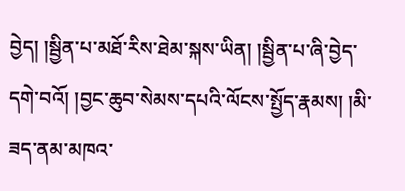བྱེད། །སྦྱིན་པ་མཐོ་རིས་ཐེམ་སྐས་ཡིན། །སྦྱིན་པ་ཞི་བྱེད་དགེ་བའོ། །བྱང་ཆུབ་སེམས་དཔའི་ལོངས་སྤྱོད་རྣམས། །མི་ཟད་ནམ་མཁའ་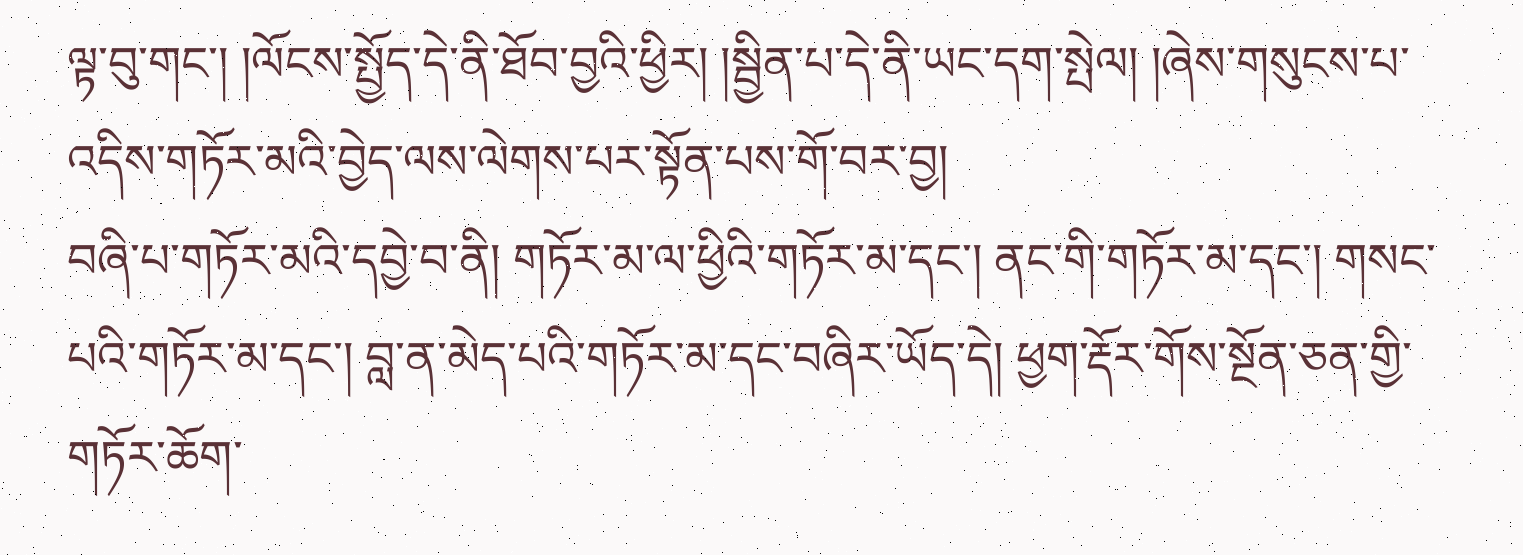ལྟ་བུ་གང་། །ལོངས་སྤྱོད་དེ་ནི་ཐོབ་བྱའི་ཕྱིར། །སྦྱིན་པ་དེ་ནི་ཡང་དག་སྤེལ། །ཞེས་གསུངས་པ་འདིས་གཏོར་མའི་བྱེད་ལས་ལེགས་པར་སྟོན་པས་གོ་བར་བྱ།
བཞི་པ་གཏོར་མའི་དབྱེ་བ་ནི། གཏོར་མ་ལ་ཕྱིའི་གཏོར་མ་དང་། ནང་གི་གཏོར་མ་དང་། གསང་པའི་གཏོར་མ་དང་། བླ་ན་མེད་པའི་གཏོར་མ་དང་བཞིར་ཡོད་དེ། ཕྱག་རྡོར་གོས་སྔོན་ཅན་གྱི་གཏོར་ཆོག་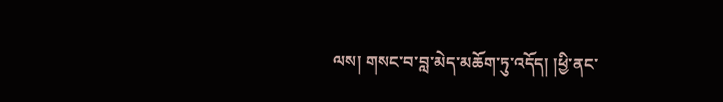ལས། གསང་བ་བླ་མེད་མཆོག་ཏུ་འདོད། །ཕྱི་ནང་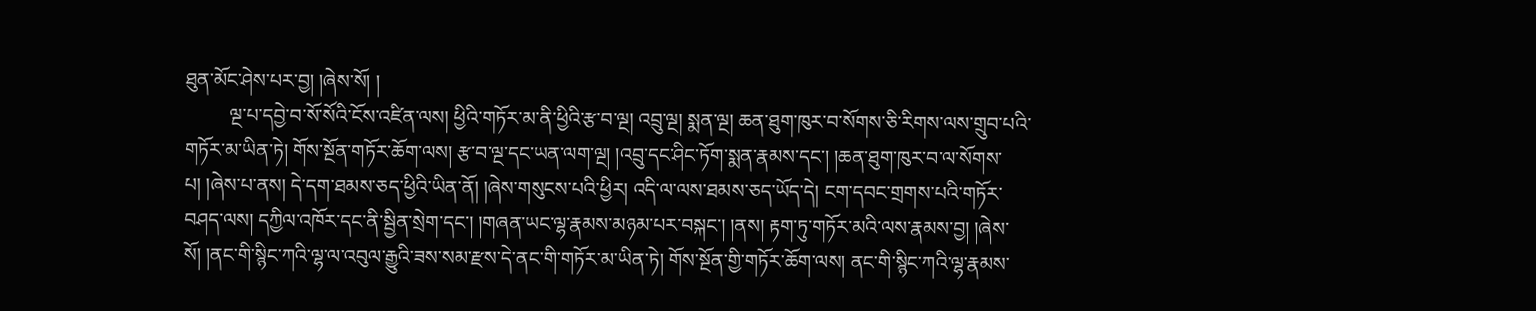ཐུན་མོང་ཤེས་པར་བྱ། །ཞེས་སོ། །
         ལྔ་པ་དབྱེ་བ་སོ་སོའི་ངོས་འཛིན་ལས། ཕྱིའི་གཏོར་མ་ནི་ཕྱིའི་རྩ་བ་ལྔ། འབྲུ་ལྔ། སྨན་ལྔ། ཆན་ཐུག་ཁུར་བ་སོགས་ཅི་རིགས་ལས་གྲུབ་པའི་གཏོར་མ་ཡིན་ཏེ། གོས་སྔོན་གཏོར་ཆོག་ལས། རྩ་བ་ལྔ་དང་ཡན་ལག་ལྔ། །འབྲུ་དང་ཤིང་ཏོག་སྨན་རྣམས་དང་། །ཆན་ཐུག་ཁུར་བ་ལ་སོགས་པ། །ཞེས་པ་ནས། དེ་དག་ཐམས་ཅད་ཕྱིའི་ཡིན་ནོ། །ཞེས་གསུངས་པའི་ཕྱིར། འདི་ལ་ལས་ཐམས་ཅད་ཡོད་དེ། ངག་དབང་གྲགས་པའི་གཏོར་བཤད་ལས། དཀྱིལ་འཁོར་དང་ནི་སྦྱིན་སྲེག་དང་། །གཞན་ཡང་ལྷ་རྣམས་མཉམ་པར་བསྐང་། །ནས། རྟག་ཏུ་གཏོར་མའི་ལས་རྣམས་བྱ། །ཞེས་སོ། །ནང་གི་སྙིང་ཀའི་ལྷ་ལ་འབུལ་རྒྱུའི་ཟས་སམ་རྫས་དེ་ནང་གི་གཏོར་མ་ཡིན་ཏེ། གོས་སྔོན་གྱི་གཏོར་ཆོག་ལས། ནང་གི་སྙིང་ཀའི་ལྷ་རྣམས་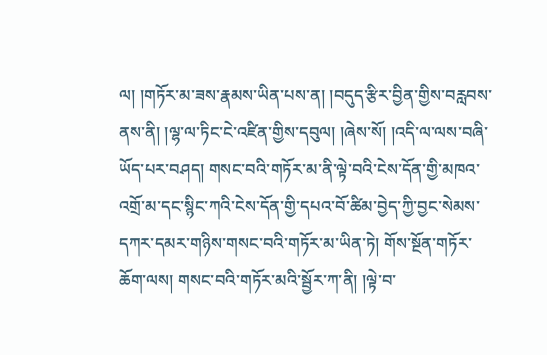ལ། །གཏོར་མ་ཟས་རྣམས་ཡིན་པས་ན། །བདུད་རྩིར་བྱིན་གྱིས་བརླབས་ནས་ནི། །ལྷ་ལ་ཏིང་ངེ་འཛིན་གྱིས་དབུལ། །ཞེས་སོ། །འདི་ལ་ལས་བཞི་ཡོད་པར་བཤད། གསང་བའི་གཏོར་མ་ནི་ལྟེ་བའི་ངེས་དོན་གྱི་མཁའ་འགྲོ་མ་དང་སྙིང་ཀའི་ངེས་དོན་གྱི་དཔའ་བོ་ཚིམ་བྱེད་ཀྱི་བྱང་སེམས་དཀར་དམར་གཉིས་གསང་བའི་གཏོར་མ་ཡིན་ཏེ། གོས་སྔོན་གཏོར་ཆོག་ལས། གསང་བའི་གཏོར་མའི་སྦྱོར་ཀ་ནི། །ལྟེ་བ་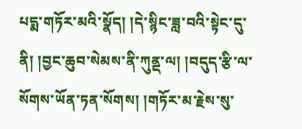པདྨ་གཏོར་མའི་སྣོད། །དེ་སྙིང་ཟླ་བའི་སྟེང་དུ་ནི། །བྱང་ཆུབ་སེམས་ནི་ཀུནྡ་ལ། །བདུད་རྩི་ལ་སོགས་ཡོན་ཏན་སོགས། །གཏོར་མ་རྗེས་སུ་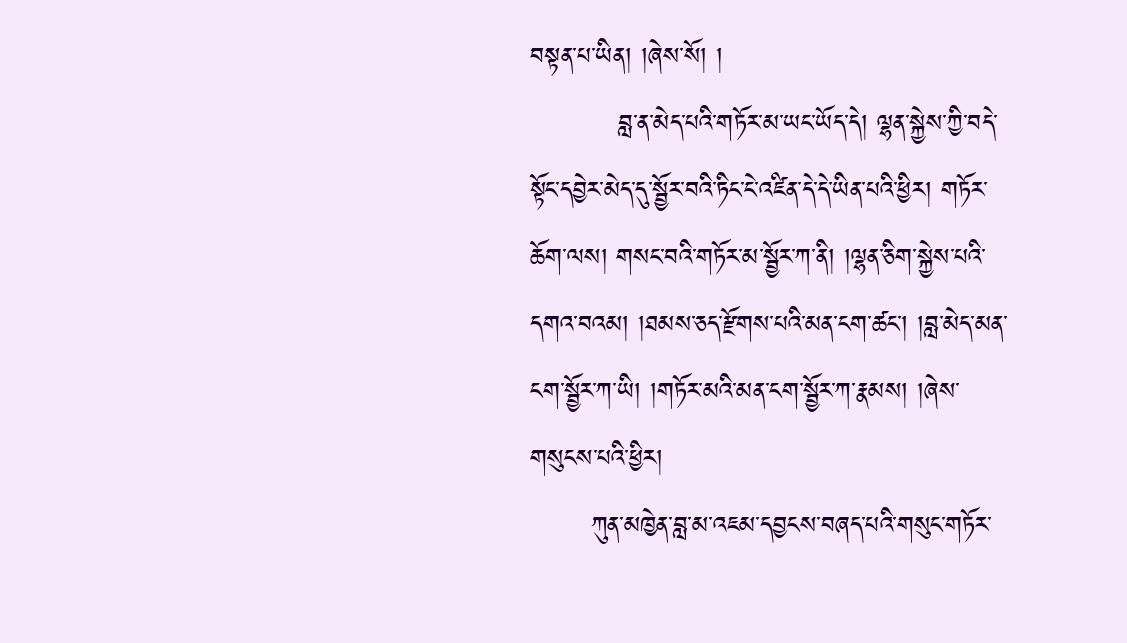བསྟན་པ་ཡིན། །ཞེས་སོ། །
          བླ་ན་མེད་པའི་གཏོར་མ་ཡང་ཡོད་དེ། ལྷན་སྐྱེས་ཀྱི་བདེ་སྟོང་དབྱེར་མེད་དུ་སྦྱོར་བའི་ཏིང་ངེ་འཛིན་དེ་དེ་ཡིན་པའི་ཕྱིར། གཏོར་ཆོག་ལས། གསང་བའི་གཏོར་མ་སྦྱོར་ཀ་ནི། །ལྷན་ཅིག་སྐྱེས་པའི་དགའ་བའམ། །ཐམས་ཅད་རྫོགས་པའི་མན་ངག་ཚང་། །བླ་མེད་མན་ངག་སྦྱོར་ཀ་ཡི། །གཏོར་མའི་མན་ངག་སྦྱོར་ཀ་རྣམས། །ཞེས་གསུངས་པའི་ཕྱིར།
       ཀུན་མཁྱེན་བླ་མ་འཇམ་དབྱངས་བཞད་པའི་གསུང་གཏོར་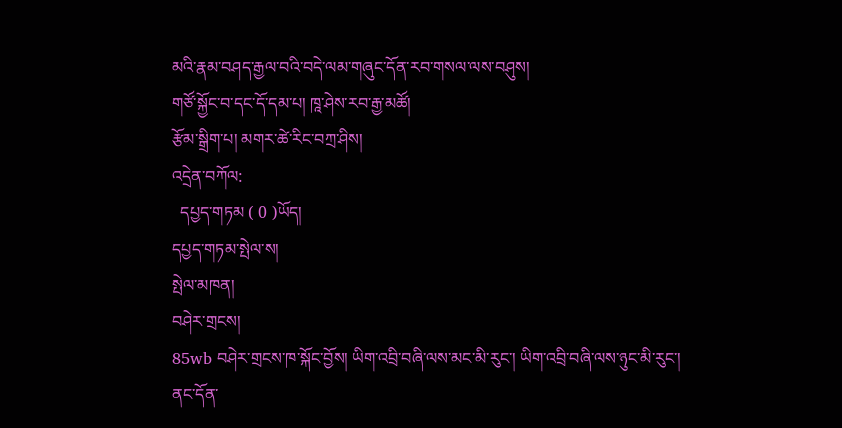མའི་རྣམ་བཤད་རྒྱལ་བའི་བདེ་ལམ་གཞུང་དོན་རབ་གསལ་ལས་བཤུས།
གཙོ་སྐྱོང་བ་དང་དོ་དམ་པ། ཁཱ་ཤེས་རབ་རྒྱ་མཚོ།
རྩོམ་སྒྲིག་པ། མགར་ཚེ་རིང་བཀྲ་ཤིས།
འདྲེན་བཀོལ:
  དཔྱད་གཏམ ( 0 )ཡོད།
དཔྱད་གཏམ་སྤེལ་ས།
སྤེལ་མཁན།
བཤེར་གྲངས།
85wb བཤེར་གྲངས་ཁ་སྐོང་བྱོས། ཡིག་འབྲི་བཞི་ལས་མང་མི་རུང་། ཡིག་འབྲི་བཞི་ལས་ཉུང་མི་རུང་།
ནང་དོན་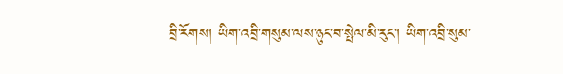བྲི་རོགས། ཡིག་འབྲི་གསུམ་ལས་ཉུང་བ་སྤེལ་མི་རུང་། ཡིག་འབྲི་སུམ་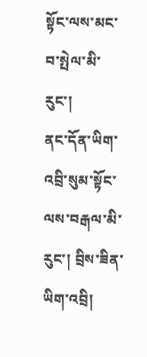སྟོང་ལས་མང་བ་སྤེལ་མི་རུང་།
ནང་དོན་ཡིག་འབྲི་སུམ་སྟོང་ལས་བརྒལ་མི་རུང་། བྲིས་ཟིན་ཡིག་འབྲི།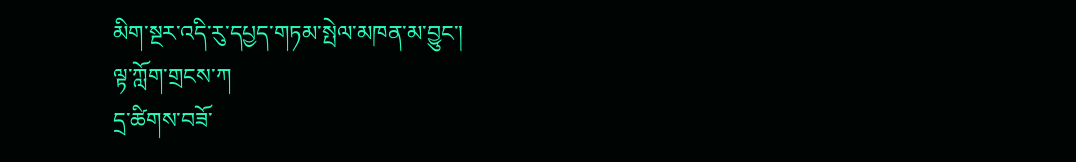མིག་སྔར་འདི་རུ་དཔྱད་གཏམ་སྤེལ་མཁན་མ་བྱུང་།
ལྟ་ཀློག་གྲངས་ཀ
དྲ་ཚིགས་བཟོ་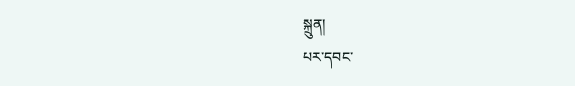སྐྲུན།
པར་དབང་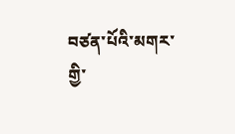བཙན་པོའི་མགར་གྱི་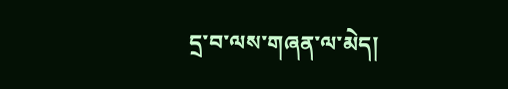དྲ་བ་ལས་གཞན་ལ་མེད།